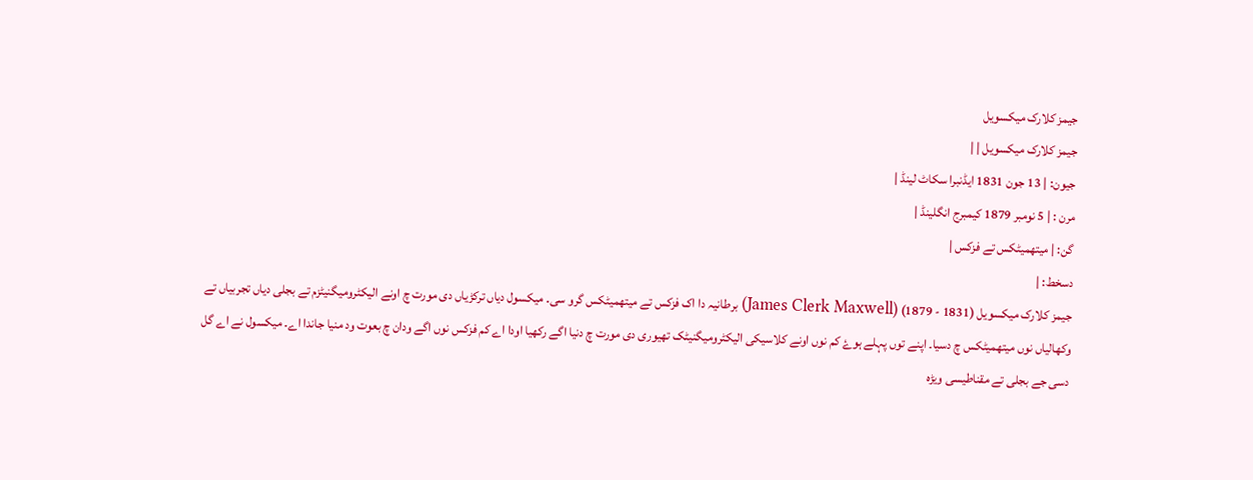جیمز کلارک میکسویل
جیمز کلارک میکسویل | |
جیون: | 13 جون 1831 ایڈنبرا سکاٹ لینڈ |
مرن : | 5 نومبر 1879 کیمبرج انگلینڈ |
گن: | میتھمیٹکس تے فزکس |
دسخط: |
جیمز کلارک میکسویل (1831 - 1879) (James Clerk Maxwell) برطانیہ دا اک فزکس تے میتھمیٹکس گرو سی۔ میکسول دیاں ترکڑیاں دی مورت چ اونے الیکٹرومیگنیٹزم تے بجلی دیاں تجربیاں تے وکھالیاں نوں میتھمیٹکس چ دسیا۔ اپنے توں پہلے ہوۓ کم نوں اونے کلاسیکی الیکٹرومیگنیٹک تھیوری دی مورت چ دنیا اگے رکھیا اودا اے کم فزکس نوں اگے ودان چ بعوت ود منیا جاندا اے۔ میکسول نے اے گل دسی جے بجلی تے مقناطیسی ویڑہ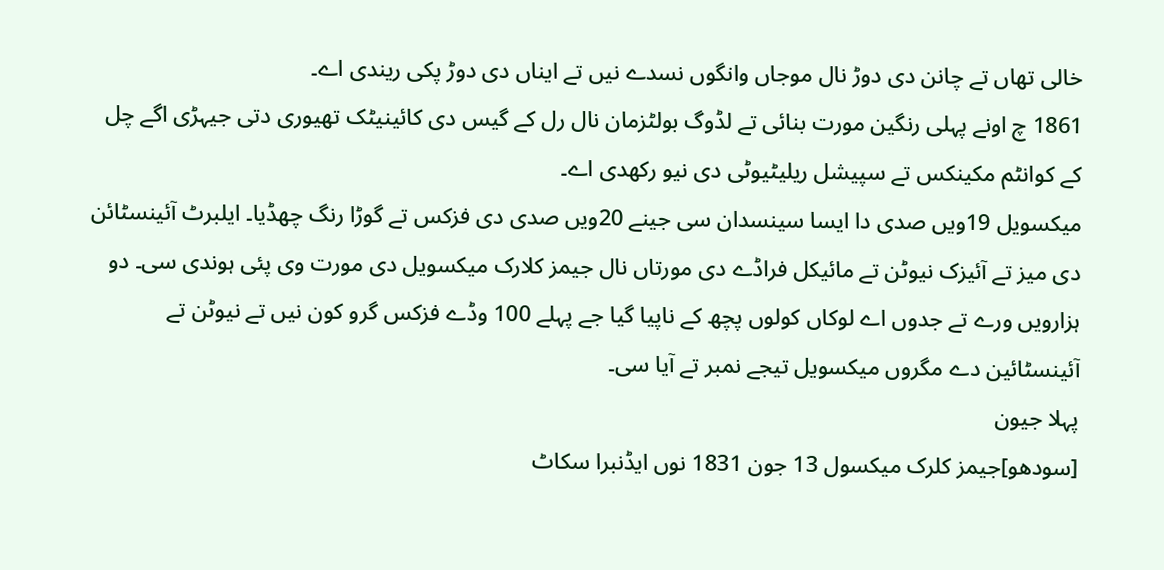خالی تھاں تے چانن دی دوڑ نال موجاں وانگوں نسدے نیں تے ایناں دی دوڑ پکی ریندی اے۔
1861 چ اونے پہلی رنگین مورت بنائی تے لڈوگ بولٹزمان نال رل کے گیس دی کائینیٹک تھیوری دتی جیہڑی اگے چل کے کوانٹم مکینکس تے سپیشل ریلیٹیوٹی دی نیو رکھدی اے۔
میکسویل 19ویں صدی دا ایسا سینسدان سی جینے 20ویں صدی دی فزکس تے گوڑا رنگ چھڈیا۔ ایلبرٹ آئینسٹائن دی میز تے آئیزک نیوٹن تے مائیکل فراڈے دی مورتاں نال جیمز کلارک میکسویل دی مورت وی پئی ہوندی سی۔ دو ہزارویں ورے تے جدوں اے لوکاں کولوں پچھ کے ناپیا گیا جے پہلے 100 وڈے فزکس گرو کون نیں تے نیوٹن تے آئینسٹائین دے مگروں میکسویل تیجے نمبر تے آیا سی۔
پہلا جیون
[سودھو]جیمز کلرک میکسول 13 جون 1831 نوں ایڈنبرا سکاٹ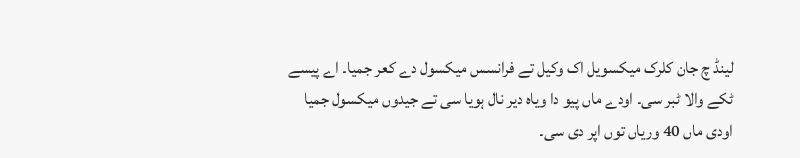لینڈ چ جان کلرک میکسویل اک وکیل تے فرانسس میکسول دے کعر جمیا۔ اے پیسے ٹکے والا ٹبر سی۔ اودے ماں پیو دا ویاہ دیر نال ہویا سی تے جیدوں میکسول جمیا اودی ماں 40 وریاں توں اپر دی سی۔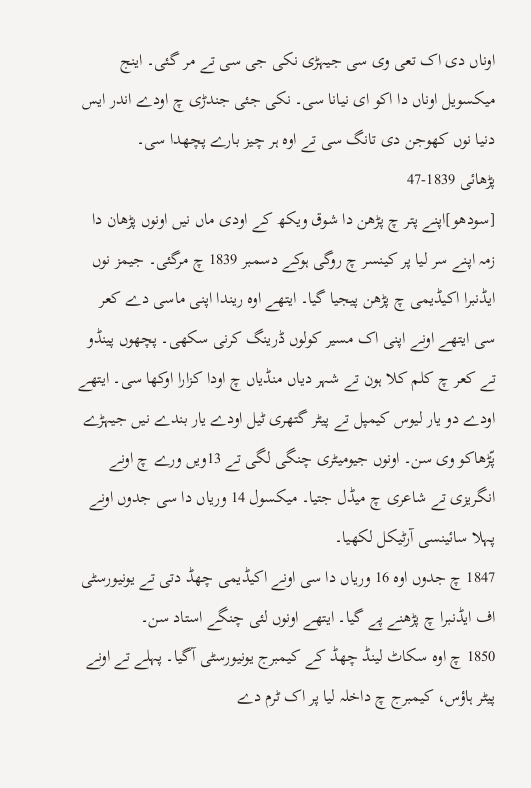اوناں دی اک تعی وی سی جیہڑی نکی جی سی تے مر گئی۔ اینج میکسویل اوناں دا اکو ای نیانا سی۔ نکی جئی جندڑی چ اودے اندر ایس دنیا نوں کھوجن دی تانگ سی تے اوہ ہر چیز بارے پچھدا سی۔
پڑھائی 1839-47
[سودھو]اپنے پتر چ پڑھن دا شوق ویکھ کے اودی ماں نیں اونوں پڑھان دا زمہ اپنے سر لیا پر کینسر چ روگی ہوکے دسمبر 1839 چ مرگئی۔ جیمز نوں ایڈنبرا اکیڈیمی چ پڑھن پیجیا گیا۔ ایتھے اوہ ریندا اپنی ماسی دے کعر سی ایتھے اونے اپنی اک مسیر کولوں ڈرینگ کرنی سکھی۔ پچھوں پینڈو تے کعر چ کلم کلا ہون تے شہر دیاں منڈیاں چ اودا کزارا اوکھا سی۔ ایتھے اودے دو یار لیوس کیمپل تے پیٹر گتھری ٹیل اودے یار بندے نیں جیہڑے پّڑھاکو وی سن۔ اونوں جیومیٹری چنگی لگی تے 13ویں ورے چ اونے انگریزی تے شاعری چ میڈل جتیا۔ میکسول 14 وریاں دا سی جدوں اونے پہلا سائینسی آرٹیکل لکھیا۔
1847 چ جدوں اوہ 16 وریاں دا سی اونے اکیڈیمی چھڈ دتی تے یونیورسٹی اف ایڈنبرا چ پڑھنے پے گیا۔ ایتھے اونوں لئی چنگے استاد سن۔
1850 چ اوہ سکاٹ لینڈ چھڈ کے کیمبرج یونیورسٹی آگیا۔ پہلے تے اونے پیٹر ہاؤس، کیمبرج چ داخلہ لیا پر اک ٹرم دے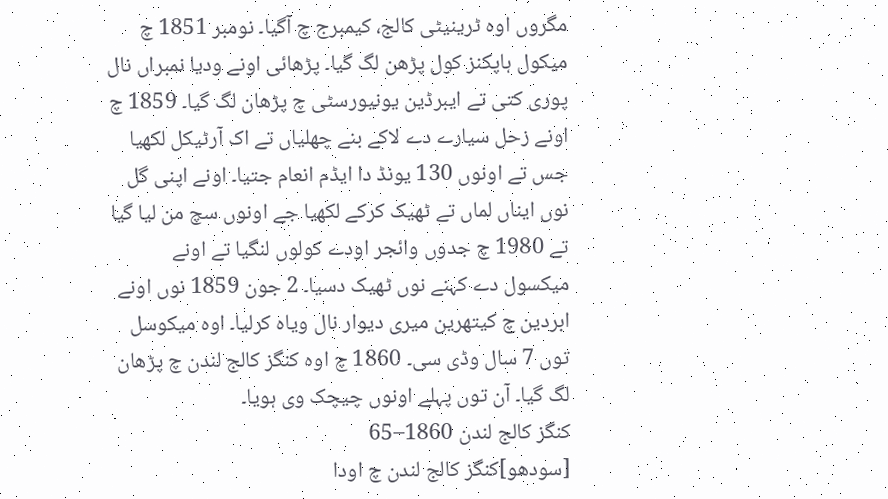مگروں اوہ ٹرینیٹی کالج، کیمبرج چ آگیا۔ نومبر 1851 چ میکول ہاپکنز کول پڑھن لگ گیا۔ پڑھائی اونے ودیا نمبراں نال پوری کتی تے ایبرڈین یونیورسٹی چ پڑھان لگ گیا۔ 1859 چ اونے زحل سیارے دے لاکے بنے چھلیاں تے اک آرٹیکل لکھیا جس تے اونوں 130 یونڈ دا ایڈم انعام جتیا۔ اونے اپنی گل نوں ایناں لماں تے ٹھیک کرکے لکھیا جے اونوں سچ من لیا گیا تے 1980 چ جدوں وائجر اودے کولوں لنگیا تے اونے میکسول دے کہنے نوں ٹھیک دسیا۔ 2 جون 1859 نوں اونے ابردین چ کیتھرین میری دیوار نال ویاہ کرلیا۔ اوہ میکوسل توں 7 سال وڈی سی۔ 1860 چ اوہ کنگز کالج لندن چ پڑھان لگ گیا۔ آن توں پہلے اونوں چیچک وی ہویا۔
کنگز کالج لندن 1860–65
[سودھو]کنگز کالج لندن چ اودا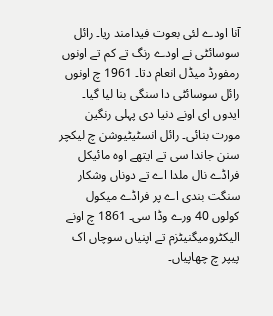آنا اودے لئی بعوت فیدامند ریا۔ رائل سوسائٹی نے اودے رنگ تے کم تے اونوں رمفورڈ میڈل انعام دتا۔ 1961 چ اونوں رائل سوسائٹی دا سنگی بنا لیا گیا۔ ایدوں ای اونے دنیا دی پہلی رنگین مورت بنائی۔ رائل انسٹیٹیوشن چ لیکچر سنن جاندا سی تے ایتھے اوہ مائیکل فراڈے نال ملدا اے تے دوناں وشکار سنگت بندی اے پر فراڈے میکول کولوں 40 ورے وڈا سی۔ 1861 چ اونے الیکٹرومیگنیٹزم تے اپنیاں سوچاں اک پیپر چ چھاپیاں۔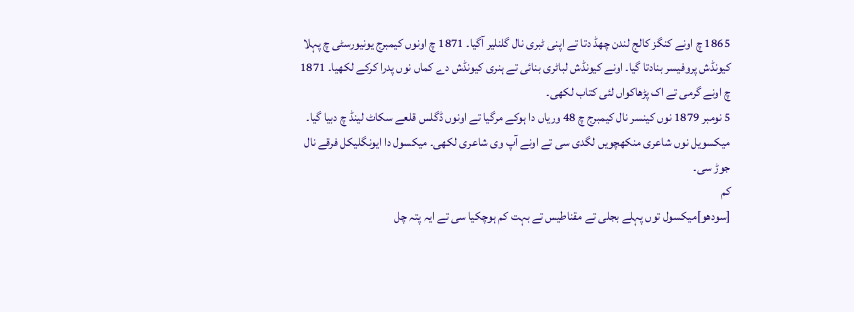1865 چ اونے کنگز کالج لندن چھڈ دتا تے اپنی ٹبری نال گلنلیر آگیا۔ 1871 چ اونوں کیمبرج یونیورسٹی چ پہلا کیونڈش پروفیسر بنادتا گیا۔ اونے کیونڈش لباٹری بنائی تے ہنری کیونڈش دے کماں نوں پدرا کرکے لکھیا۔ 1871 چ اونے گرمی تے اک پڑھاکواں لئی کتاب لکھی۔
5 نومبر 1879 نوں کینسر نال کیمبرج چ 48 وریاں دا ہوکے مرگیا تے اونوں ڈگلس قلعے سکاٹ لینڈ چ دبیا گیا۔ میکسویل نوں شاعری منکھچویں لگدی سی تے اونے آپ وی شاعری لکھی۔ میکسول دا ایونگلیکل فرقے نال جوڑ سی۔
کم
[سودھو]میکسول توں پہلے بجلی تے مقناطیس تے بہت کم ہوچکیا سی تے ایہ پتہ چل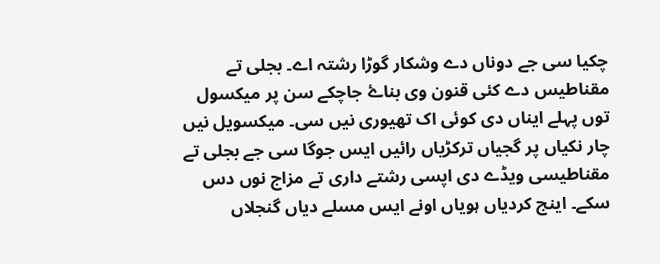چکیا سی جے دوناں دے وشکار گوڑا رشتہ اے۔ بجلی تے مقناطیس دے کئی قنون وی بناۓ جاچکے سن پر میکسول توں پہلے ایناں دی کوئی اک تھیوری نیں سی۔ میکسویل نیں چار نکیاں پر گجیاں ترکڑیاں رائیں ایس جوگا سی جے بجلی تے مقناطیسی ویڈے دی اپسی رشتے داری تے مزاج نوں دس سکے۔ اینج کردیاں ہویاں اونے ایس مسلے دیاں گنجلاں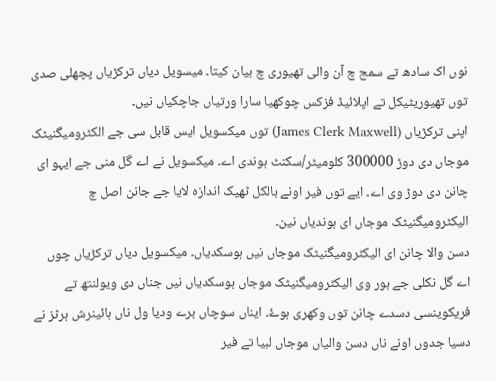نوں اک سادھ تے سمج چ آن والی تھیوری چ بیان کیتا۔ میسویل دیاں ترکڑیاں پچھلی صدی توں تھیوریٹیکل تے اپلائیڈ فزکس چوکھیا سارا ورتیاں جاچکیاں نیں۔
اپنی ترکڑیاں (James Clerk Maxwell) توں میکسویل ایس قابل سی جے الکٹرومیگنیٹک موجاں دی دوڑ 300000 کلومیٹر/سکنٹ ہوندی اے۔ میکسویل نے اے گل منی جے ایہو ای چانن دی دوڑ وی اے۔ ایے توں فیر اونے بالکل ٹھیک اندازہ لایا جے جانن اصل چ الیکٹرومیگنیٹک موجاں ای ہوندیاں نین۔
دسن والا چانن ای الیکٹرومیگنیٹک موجاں نیں ہوسکدیاں۔ میکسویل دیاں ترکڑیاں چوں اے گل نکلی جے ہور وی الیکٹرومیگنیٹک موجاں ہوسکدیاں نیں جناں دی ویولنتھ تے فریکوینسی دسدے چانن توں وکھری ہوۓ۔ ایناں سوچاں برے ودیا ول ناں ہائینرش ہرٹز نے دسیا جدوں اونے ناں دسن والیاں موجاں لبیا تے فیر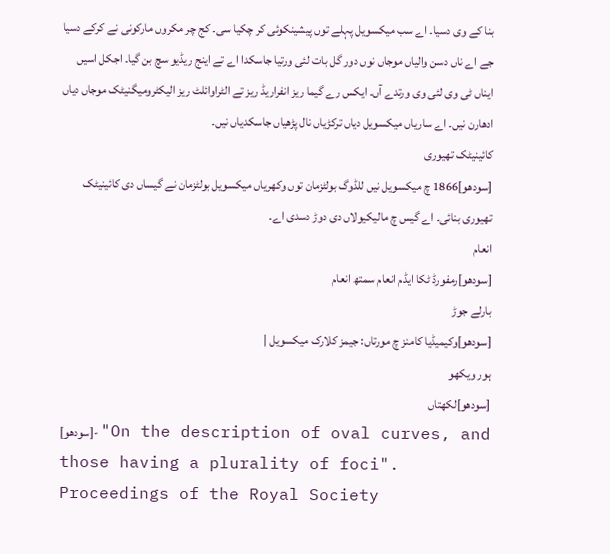بنا کے وی دسیا۔ اے سب میکسویل پہلے توں پیشینکوئی کر چکیا سی۔ کج چر مکروں مارکونی نے کرکے دسیا جے اے ناں دسن والیاں موجاں نوں دور گل بات لئی ورتیا جاسکدا اے تے اینج ریڈیو سچ بن گیا۔ اجکل اسیں ایناں ٹی وی لئی وی ورتدے آں۔ ایکس رے گیما ریز انفراریڈ ریز تے الٹراوائلٹ ریز الیکٹرومیگنیٹک موجاں دیاں ادھارن نیں۔ اے ساریاں میکسویل دیاں ترکڑیاں نال پڑھیاں جاسکدیاں نیں۔
کائینیٹک تھیوری
[سودھو]1866 چ میکسویل نیں للڈوگ بولٹزمان توں وکھریاں میکسویل بولٹزمان نے گیساں دی کائینیٹک تھیوری بنائی۔ اے گیس چ مالیکیولاں دی دوڑ دسدی اے۔
انعام
[سودھو]رمفورڈ ٹکا ایڈم انعام سمتھ انعام
بارلے جوڑ
[سودھو]وکیمیڈیا کامنز چ مورتاں: جیمز کلارک میکسویل |
ہور ویکھو
[سودھو]لکھتاں
[سودھو]- "On the description of oval curves, and those having a plurality of foci". Proceedings of the Royal Society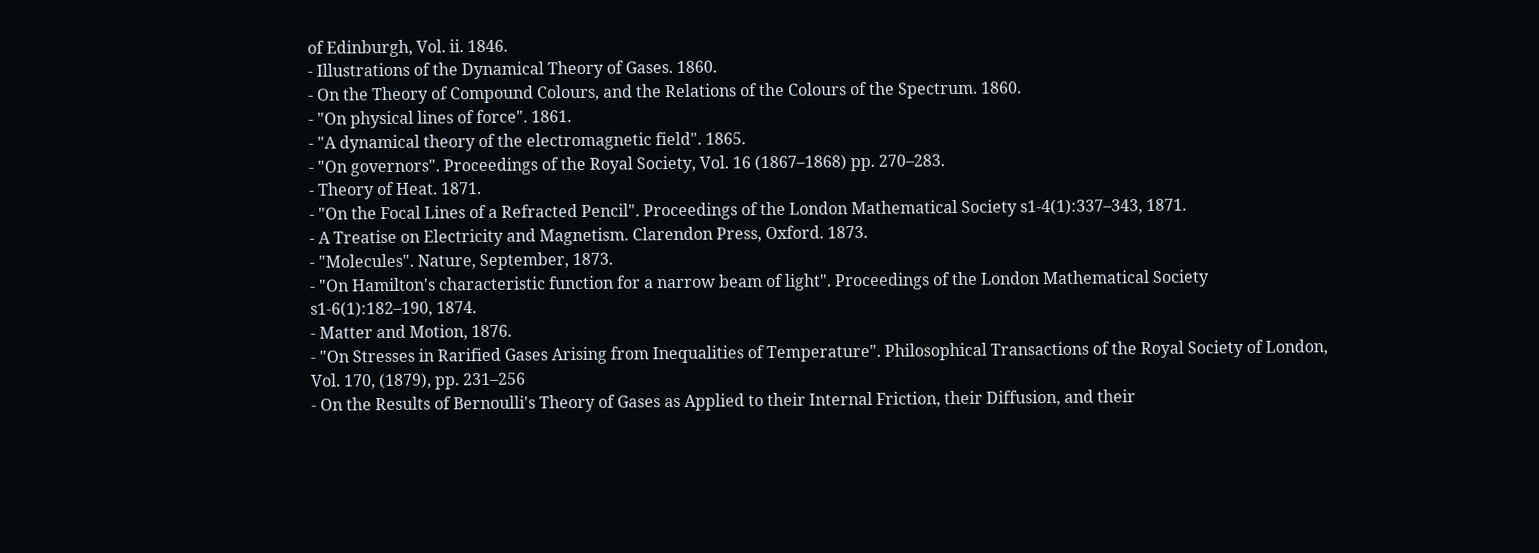of Edinburgh, Vol. ii. 1846.
- Illustrations of the Dynamical Theory of Gases. 1860.
- On the Theory of Compound Colours, and the Relations of the Colours of the Spectrum. 1860.
- "On physical lines of force". 1861.
- "A dynamical theory of the electromagnetic field". 1865.
- "On governors". Proceedings of the Royal Society, Vol. 16 (1867–1868) pp. 270–283.
- Theory of Heat. 1871.
- "On the Focal Lines of a Refracted Pencil". Proceedings of the London Mathematical Society s1-4(1):337–343, 1871.
- A Treatise on Electricity and Magnetism. Clarendon Press, Oxford. 1873.
- "Molecules". Nature, September, 1873.
- "On Hamilton's characteristic function for a narrow beam of light". Proceedings of the London Mathematical Society s1-6(1):182–190, 1874.
- Matter and Motion, 1876.
- "On Stresses in Rarified Gases Arising from Inequalities of Temperature". Philosophical Transactions of the Royal Society of London, Vol. 170, (1879), pp. 231–256
- On the Results of Bernoulli's Theory of Gases as Applied to their Internal Friction, their Diffusion, and their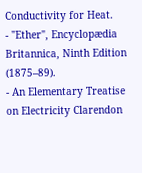Conductivity for Heat.
- "Ether", Encyclopædia Britannica, Ninth Edition (1875–89).
- An Elementary Treatise on Electricity Clarendon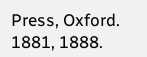Press, Oxford. 1881, 1888.